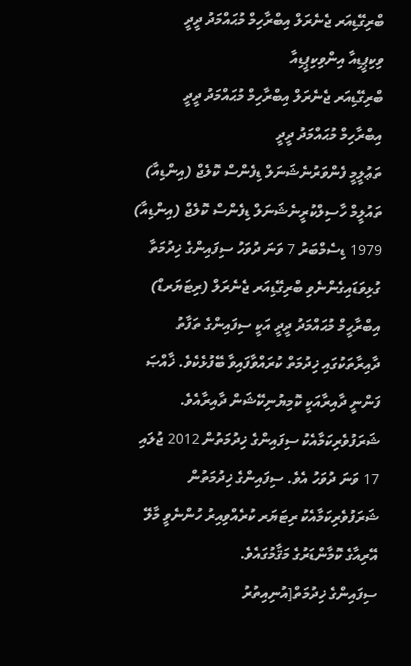ބްރިގޭޑިއަރ ޖެނެރަލް އިބްރާހިމް މުޙައްމަދު ދީދީ
ވިކިޕީޑިއާ އިންވިކިޕީޑިއާ
ބްރިގޭޑިއަރ ޖެނެރަލް އިބްރާހިމް މުޙައްމަދު ދީދީ
އިބްރާހިމް މުޙައްމަދު ދީދީ
ތަޢުލީމީ ފެންވަރުނެޝަނަލް ޑިފެންސް ކޮލެޖް (އިންޑިއާ)
ތައުލީމް ހާސިލްކުރީނެޝަނަލް ޑިފެންސް ކޮލެޖް (އިންޑިއާ)
1979 ޑިސެމްބަރު 7 ވަނަ ދުވަހު ސިފައިންގެ ޚިދުމަތާ ގުޅިވަޑައިގެންނެވި ބްރިގޭޑިއަރ ޖެނެރަލް (ރިޓަޔަރޑް) އިބްރާހީމް މުޙައްމަދު ދީދީ އަކީ ސިފައިންގެ ތަފާތު ދާއިރާތަކުގައި ޚިދުމަތް ކުރައްވާފައިވާ ބޭފުޅެކެވެ. ޚާއްޞަ ފަންނީ ދާއިރާއަކީ ކޮމިޔުނިކޭޝަން ދާއިރާއެވެ. ޝަރަފުވެރިކަމާއެކު ސިފައިންގެ ޚިދުމަތުން 2012 ޖުލައި 17 ވަނަ ދުވަހު އެވެ. ސިފައިންގެ ޚިދުމަތުން ޝަރަފުވެރިކަމާއެކު ރިޓަޔަރ ކުރެއްވިއިރު ހުންނެވީ މާލޭ އޭރިއާގެ ކޮމާންޑަރުގެ މަޤާމުގައެވެ.
ސިފައިންގެ ޚިދުމަތް[އުނިއިތުރު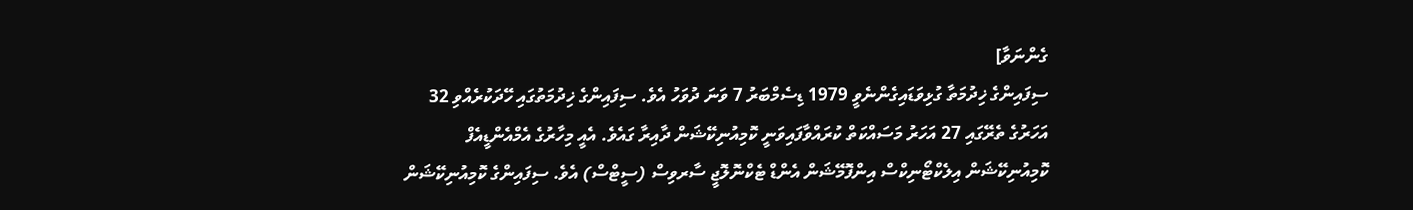ގެންނަވާ]
ސިފައިންގެ ޚިދުމަތާ ގުޅިވަޑައިގެންނެވީ 1979 ޑިސެމްބަރު 7 ވަނަ ދުވަހު އެވެ. ސިފައިންގެ ޚިދުމަތުގައި ހޭދަކުރެއްވި 32 އަހަރުގެ ތެރޭގައި 27 އަހަރު މަސައްކަތް ކުރައްވާފައިވަނީ ކޮމިއުނިކޭޝަން ދާއިރާ ގައެވެ. އެއީ މިހާރުގެ އެމްއެންޑީއެފް ކޮމިއުނިކޭޝަން އިލެކްޓޯނިކްސް އިންފޮމޭޝަން އެންޑް ޓެކްނޮލޮޖީ ސާރވިސް (ސީޓްސް) އެވެ. ސިފައިންގެ ކޮމިއުނިކޭޝަން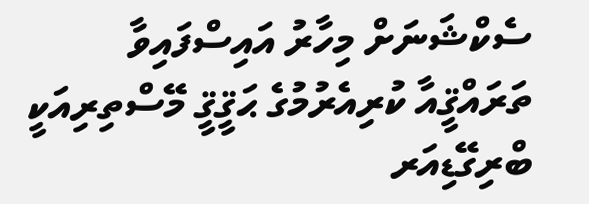ސެކްޝަނަށް މިހާރު އައިސްފައިވާ ތަރައްޤީއާ ކުރިއެރުމުގެ ޙަޤީޤީ މޭސްތިރިއަކީ ބްރިގޭޑިއަރ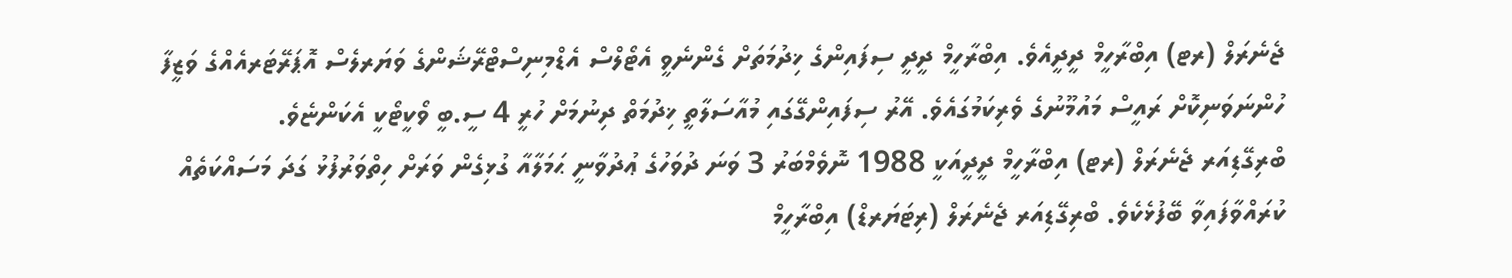ޖެނެރަލް (ރޓ) އިބްރާހީމް ދީދީއެވެ. އިބްރާހީމް ދީދީ ސިފައިންގެ ޚިދުމަތަށް ގެންނެވީ އެޓޯލްސް އެޑްމިނިސްޓްރޭޝަންގެ ވަޔަރލެސް އޮޕަރޭޓަރއެއްގެ ވަޒީފާ ހުންނަވަނިކޮށް ރައީސް މައުމޫނުގެ ވެރިކަމުގައެވެ. އޭރު ސިފައިންގޭގައި މުއާސަލާތީ ޚިދުމަތް ދިނުމަށް ހުރީ 4 ސީ.ބީ ވޯކީޓޯކީ އެކަންޏެވެ.
ބްރިގޭޑިއަރ ޖެނެރަލް (ރޓ) އިބްރާހީމް ދީދީއަކީ 1988 ނޮވެމްބަރު 3 ވަނަ ދުވަހުގެ ޢުދުވާނީ ޙަމަލާއާ ގުޅިގެން ވަރަށް ހިތްވަރުފުޅު ގަދަ މަސައްކަތެއް ކުރައްވާފައިވާ ބޭފުޅެކެވެ. ބްރިގޭޑިއަރ ޖެނެރަލް (ރިޓަޔަރޑް) އިބްރާހީމް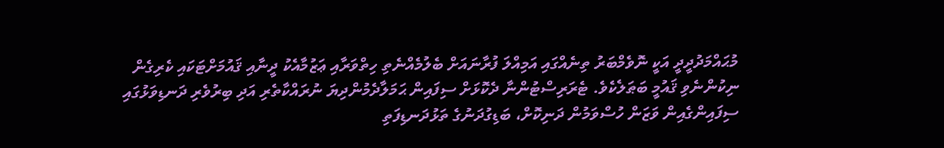މުޙައްމަދުދީދީ އަކީ ނޮވެމްބަރު ތިނެއްގައި އަމިއްލަ ފުރާނައަށް ބެލުމެއްނެތި ހިތްވަރާއި ޢަޒުމާއެކު ދީނާއި ޤައުމަށްޓަކައި ކެރިގެން ނިކުންނެވި ޤައުމީ ބަޠަލެކެވެ. ޓެރަރިސްޓުންނާ ދެކޮޅަށް ސިފައިން ޙަމަލާދެމުންދިޔަ ނުރައްކާތެރި އަދި ބިރުވެރި ދަނޑިވަޅުގައި ސިފައިންގެއިން ވަޒަން ހުސްވަމުން ދަނިކޮށް، ބަޑިގުދަނުގެ ތަޅުދަނޑިފަތި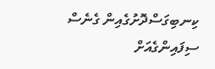ކިނބިގަސްދޮށުގެއިން ގެނެސް ސިފައިންގެއަށް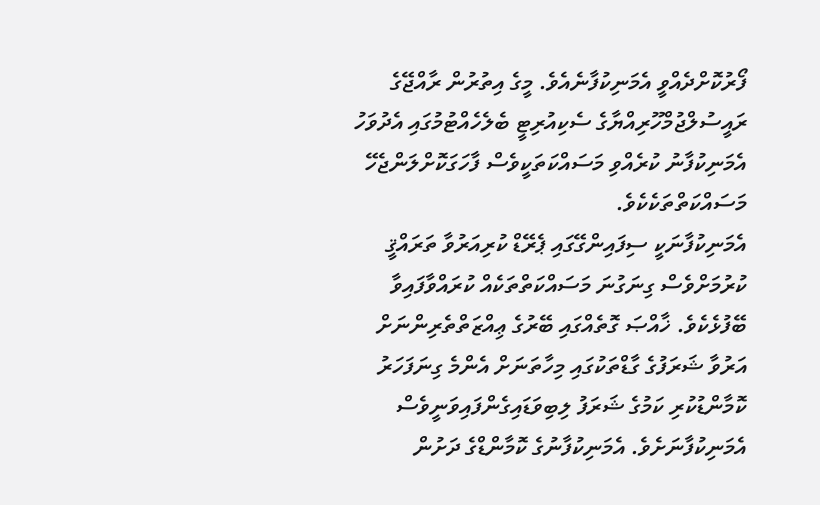ފޯރުކޮށްދެއްވީ އެމަނިކުފާނެއެވެ. މީގެ އިތުރުން ރާއްޖޭގެ ރައީސުލްޖުމްހޫރިއްޔާގެ ސެކިއުރިޓީ ބެލެހެއްޓުމުގައި އެދުވަހު އެމަނިކުފާނު ކުރެއްވި މަސައްކަތަކީވެސް ފާހަގަކޮށްލަންޖެހޭ މަސައްކަތްތަކެކެވެ.
އެމަނިކުފާނަކީ ސިފައިންގޭގައި ޕެރޭޑް ކުރިއަރުވާ ތަރައްޤީ ކުރުމަށްވެސް ގިނަގުނަ މަސައްކަތްތަކެއް ކުރައްވާފައިވާ ބޭފުޅެކެވެ. ޚާއްޞަ ގޮތެއްގައި ބޭރުގެ ޢިއްޒަތްތެރިންނަށް އަރުވާ ޝަރަފުގެ ގާޑްތަކުގައި މިހާތަނަށް އެންމެ ގިނަފަހަރު ކޮމާންޑުކުރި ކަމުގެ ޝަރަފު ލިބިވަޑައިގެންފައިވަނީވެސް އެމަނިކުފާނަށެވެ. އެމަނިކުފާނުގެ ކޮމާންޑްގެ ދަށުން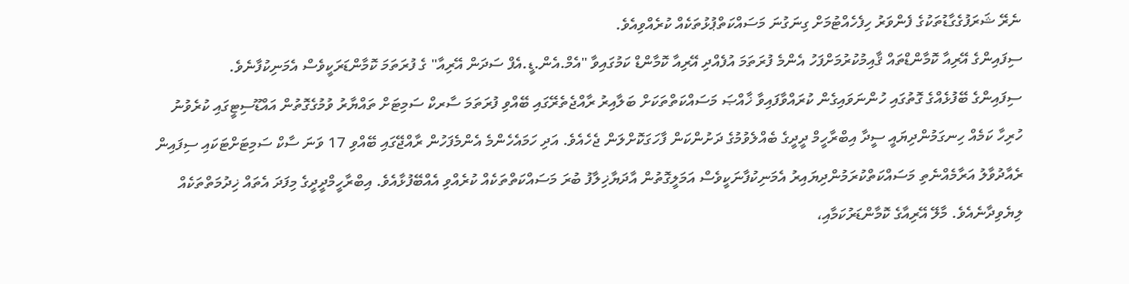ނެރޭ ޝަރަފުގެގާޑުތަކުގެ ފެންވަރު ހިފެހެއްޓުމަށް ގިނަގުނަ މަސައްކަތްޕުޅުތަކެއް ކުރެއްވިއެވެ.
ސިފައިންގެ އޭރިއާ ކޮމާންޑްތައް ޤާއިމުކުރުމަށްފަހު އެންމެ ފުރަތަމަ އުފެއްދި އޭރިއާ ކޮމާންޑް ކަމުގައިވާ "އެމް.އެން.ޑީ.އެފް ސަދަން އޭރިއާ" ގެ ފުރަތަމަ ކޮމާންޑަރަކީވެސް އެމަނިކުފާނެވެ.
ސިފައިންގެ ބޭފުޅެއްގެ ގޮތުގައި ހުންނަވައިގެން ކުރައްވާފައިވާ ޚާއްޞަ މަސައްކަތްތަކަށް ބަލާއިރު ރާއްޖެތެރޭގައި ބޭއްވި ފުރަތަމަ ސާރކް ސަމިޓަށް ތައްޔާރު ވުމުގެގޮތުން އައްޑޫސިޓީގައި ކުރެވުނު ހުރިހާ ކަމެއް ހިނގަމުންދިޔައީ ސީދާ އިބްރާހީމް ދީދީގެ ބެއްލެވުމުގެ ދަށުންކަން ފާހަގަކޮށްލަން ޖެހެއެވެ. އަދި ހަމައެހެންމެ އެންމެފަހުން ރާއްޖޭގައި ބޭއްވި 17 ވަނަ ސާކް ސަމިޓަށްޓަކައި ސިފައިން ރެއާދުވާލު އަރާމެއްނެތި މަސައްކަތްކުރަމުންދިޔައިރު އެމަނިކުފާނަކީވެސް އަމަލީގޮތުން އާދަޔާޚިލާފު ބުރަ މަސައްކަތްތަކެއް ކުރެއްވި އެއްބޭފުޅާއެވެ. އިބްރާހީމްދީދީގެ މިފަދަ އެތައް ޚިދުމަތްތަކެއް ލިޔެވިދާނެއެވެ. މާލޭ އޭރިއާގެ ކޮމާންޑަރުކަމާއި،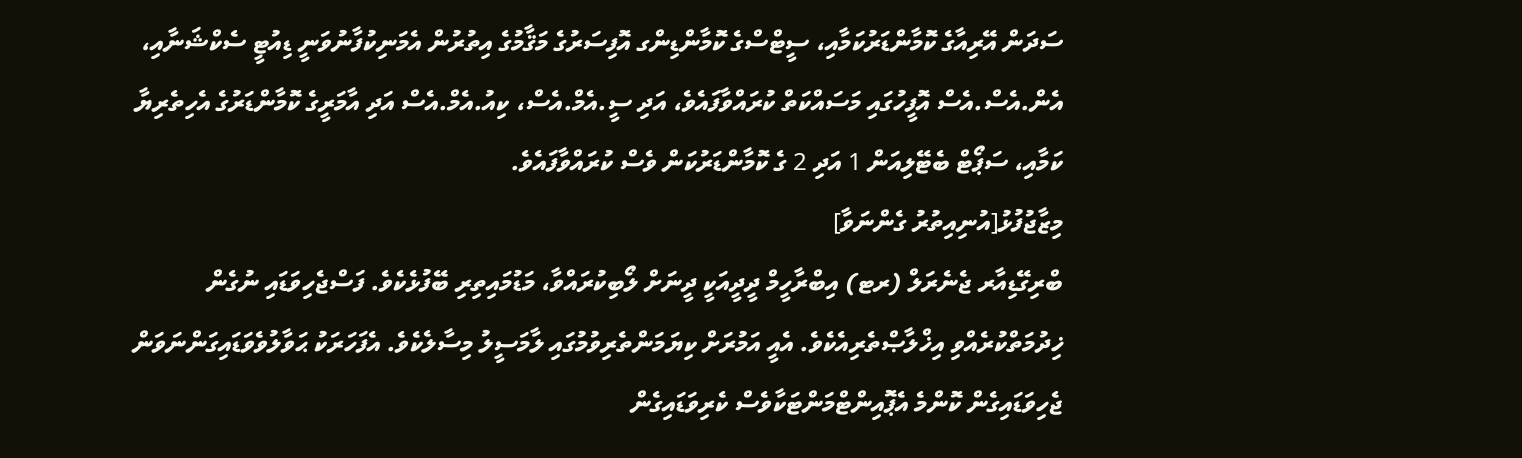ސަދަން އޭރިއާގެ ކޮމާންޑަރުކަމާއި، ސީޓްސްގެ ކޮމާންޑިންގ އޮފިސަރުގެ މަޤާމުގެ އިތުރުން އެމަނިކުފާނުވަނީ ޑިއުޓީ ސެކްޝަނާއި، އެން.އެސް.އެސް އޮފީހުގައި މަސައްކަތް ކުރައްވާފައެވެ، އަދި ސީ.އެމް.އެސް، ކިއު.އެމް.އެސް އަދި އާމަރީގެ ކޮމާންޑަރުގެ އެހިތެރިޔާ ކަމާއި، ސަޕޯޓް ބެޓޭލިއަން 1 އަދި 2 ގެ ކޮމާންޑަރުކަން ވެސް ކުރައްވާފައެވެ.
މިޒާޖުފުޅު[އުނިއިތުރު ގެންނަވާ]
ބްރިގޭޑިއާރ ޖެނެރަލް (ރޓ) އިބްރާހީމް ދީދީއަކީ ދީނަށް ލޯބިކުރައްވާ، މަޑުމައިތިރި ބޭފުޅެކެވެ. ފަސްޖެހިވަޑައި ނުގެން ޚިދުމަތްކުރެއްވި އިޚްލާޞްތެރިއެކެވެ. އެއީ އަމުރަށް ކިޔަމަންތެރިވުމުގައި ލާމަސީލު މިސާލެކެވެ. އެފަހަރަކު ޙަވާލުވެވަޑައިގަންނަވަން ޖެހިވަޑައިގެން ކޮންމެ އެޕޮއިންޓްމަންޓަކާވެސް ކެރިވަޑައިގެން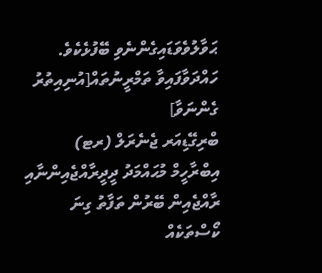ޙަވާލުވެވަޑައިގެންނެވި ބޭފުޅެކެވެ.
ހައްދަވާފައިވާ ތަމްރީނުތައް[އުނިއިތުރު ގެންނަވާ]
ބްރިގޭޑިއަރ ޖެނެރަލް (ރޓ) އިބްރާހީމް މުޙައްމަދު ދީދީރާއްޖެއިންނާއި ރާއްޖެއިން ބޭރުން ތަފާތު ގިނަ ކޯސްތަކެއް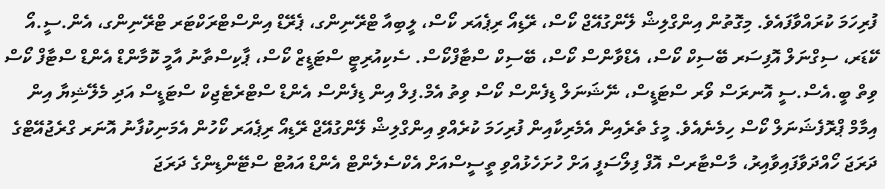ފުރިހަމަ ކުރައްވާފައެވެ. މިގޮތުން އިންގްލިޝް ލޭންގުއޭޖް ކޯސް، ރޭޑިއޯ ރިޕެއަރ ކޯސް، ލީބިއާ ޓްރޭނިންގ، ޕެރޭޑް އިންސްޓްރަކްޓަރ ޓްރޭނިންގ، އެން.ސީ.އޯ ކޭޑަރ، ސިގްނަލް އޮފިސަރ ބޭސިކް ކޯސް، އެޑްވާންސް ކޯސް، ބޭސިކް ސްޓާފްކޯސް. ސެކިއުރިޓީ ސްޓަޑީޒް ކޯސް، ޕާކިސްތާނު އާމީ ކޮމާންޑް އެންޑް ސްޓާފް ކޯސް ވިތް ބީ.އެސް.ސީ އޮނރަސް ވޯރ ސްޓަޑީސް، ނޭޝަނަލް ޑިފެންސް ކޯސް ވިތު އެމް.ފިލް އިން ޑިފެންސް އެންޑް ސްޓްރެޓެޖިކް ސްޓަޑީސް އަދި މެލޭޝިޔާ އިން އިމާމް ޕްރޮފެޝަނަލް ކޯސް ހިމެނެއެވެ. މީގެ ތެރެއިން އެމެރިކާއިން ފުރިހަމަ ކުރެއްވި އިންގްލިޝް ލޭންގުއޭޖް ރޭޑިއޯ ރިޕެއަރ ކޯހުން އެމަނިކުފާނު އޮނަރ ގްރެޖުއޭޓްގެ ދަރަޖަ ހޯއްދަވާފައިވާއިރު، މާސްޓާރސް އޮފް ފިލޯސަފީ އަށް ހުށަހެޅުއްވި ތީސީސްއަށް އެކްސެލެންޓް އެންޑް އައުޓް ސްޓޭންޑިންގެ ދަރަޖަ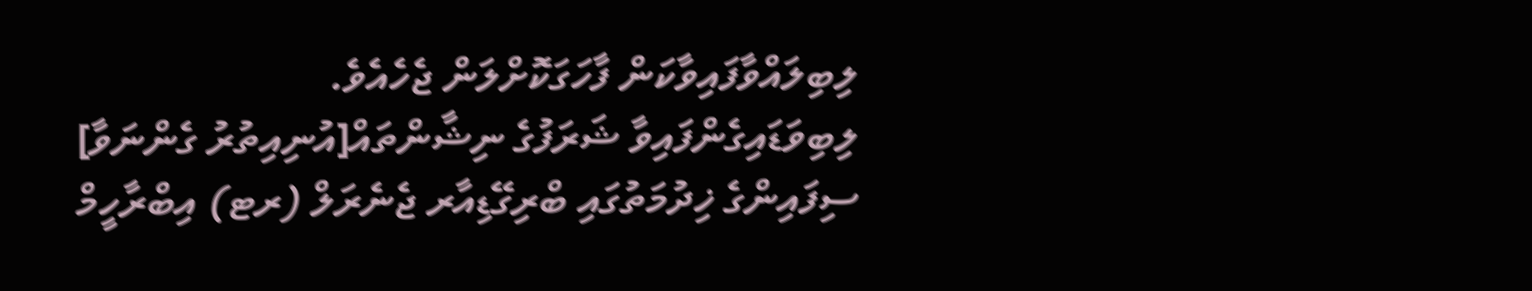ލިބިލައްވާފައިވާކަން ފާހަގަކޮށްލަން ޖެހެއެވެ.
ލިބިވަޑައިގެންފައިވާ ޝަރަފުގެ ނިޝާންތައް[އުނިއިތުރު ގެންނަވާ]
ސިފައިންގެ ޚިދުމަތުގައި ބްރިގޭޑިއާރ ޖެނެރަލް (ރޓ) އިބްރާހީމް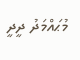މުޙައްމަދު ދީދީ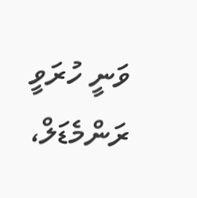ވަނީ ހުރަވީ ރަންމެޑަލް،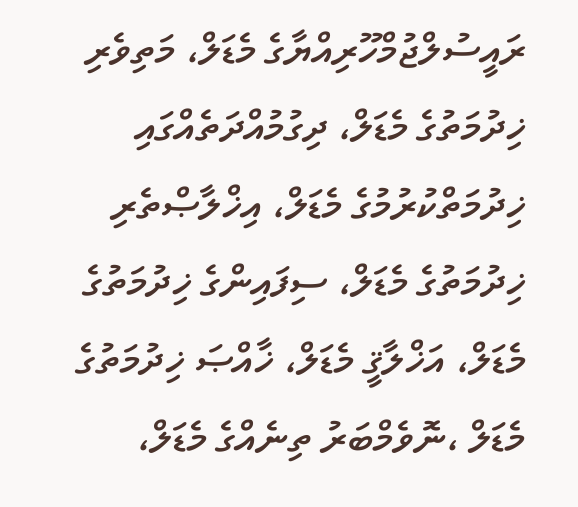ރައީސުލްޖުމްހޫރިއްޔާގެ މެޑަލް، މަތިވެރި ޚިދުމަތުގެ މެޑަލް، ދިގުމުއްދަތެއްގައި ޚިދުމަތްކުރުމުގެ މެޑަލް، އިޚްލާޞްތެރި ޚިދުމަތުގެ މެޑަލް، ސިފައިންގެ ޚިދުމަތުގެ މެޑަލް، އަޚްލާޤީ މެޑަލް، ޚާއްޞަ ޚިދުމަތުގެ މެޑަލް ،ނޮވެމްބަރު ތިނެއްގެ މެޑަލް،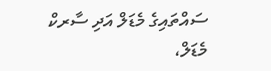ސައްތައިގެ މެޑަލް އަދި ސާރކް މެޑަލް،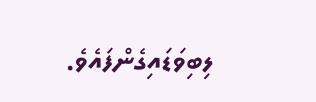ލިބިވަޑައިގެންފައެވެ.